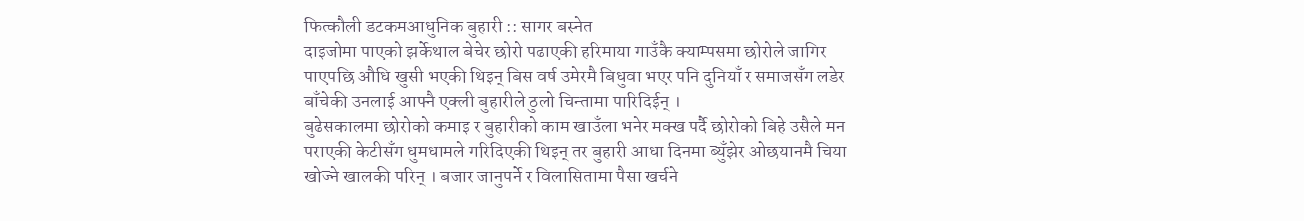फित्कौली डटकमआधुनिक बुहारी :: सागर बस्नेत
दाइजोमा पाएको झर्केथाल बेचेर छोरो पढाएकी हरिमाया गाउँकै क्याम्पसमा छोरोले जागिर पाएपछि औधि खुसी भएकी थिइन् बिस वर्ष उमेरमै बिधुवा भएर पनि दुनियाँ र समाजसँग लडेर बाँचेकी उनलाई आफ्नै एक्ली बुहारीले ठुलो चिन्तामा पारिदिईन् ।
बुढेसकालमा छोरोको कमाइ र बुहारीको काम खाउँला भनेर मक्ख पर्दै छोरोको बिहे उसैले मन पराएकी केटीसँग धुमधामले गरिदिएकी थिइन् तर बुहारी आधा दिनमा ब्युँझेर ओछयानमै चिया खोज्ने खालकी परिन् । बजार जानुपर्ने र विलासितामा पैसा खर्चने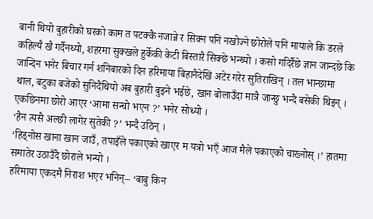बानी थियो बुहारीको घरको काम त पटक्कै नजान्ने र सिक्न पनि नखोज्ने छोरोले पनि मायाले कि डरले कहिल्यै खै गर्दैनथ्यो, शहरमा सुक्खले हुर्केकी केटी बिस्तारै सिक्छे भन्थ्यो । कसो गदिर्रैछे ज्ञान जान्दछे कि जान्दिन भनेर बिचार गर्न शनिबारको दिन हरिमाया बिहानैदेखि अटेर गरेर सुतिराखिन् । तल भान्छामा थाल, बटुका बजेको सुनिदैथियो अब बुहारी बुझ्ने भईछे, खान बोलाउँदा मात्रै जान्छु भन्दै बसेकी थिइन् । एकछिनमा छोरो आएर ‘आमा सन्चो भएन ?’ भनेर सोध्यो ।
‘हैन त्यसै अल्छी लागेर सुतेकी ?’ भन्दै उठिन् ।
‘हिड्नोस खाना खान जाउँ, तपाइँले पकाएको खाएर म यत्रो भएँ आज मैले पकाएको चाख्नोस् ।’ हातमा समातेर उठाउँदै छोराले भन्यो ।
हरिमाया एकदमै निराश भएर भनिन्– ‘बाबु किन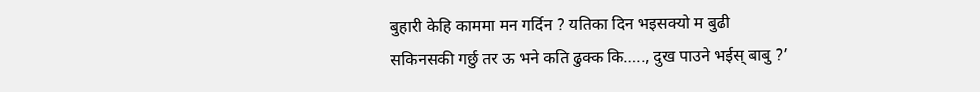बुहारी केहि काममा मन गर्दिन ? यतिका दिन भइसक्यो म बुढी सकिनसकी गर्छु तर ऊ भने कति ढुक्क कि….., दुख पाउने भईस् बाबु ?’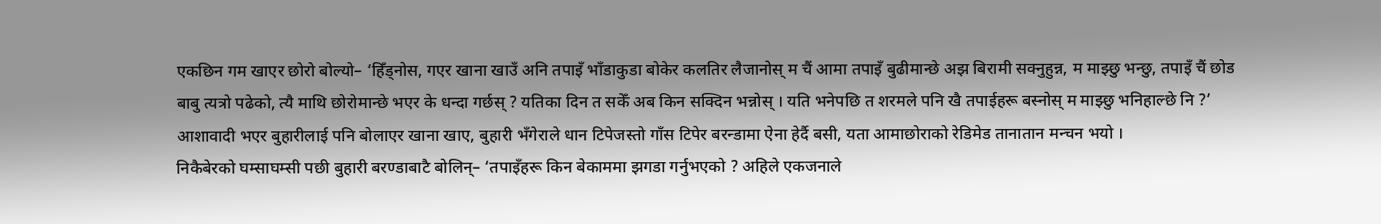एकछिन गम खाएर छोरो बोल्यो– ‘हिँड्नोस, गएर खाना खाउँ अनि तपाइँ भाँडाकुडा बोकेर कलतिर लैजानोस् म चैं आमा तपाइँ बुढीमान्छे अझ बिरामी सक्नुहुन्न, म माझ्छु भन्छु, तपाइँ चैं छोड बाबु त्यत्रो पढेको, त्यै माथि छोरोमान्छे भएर के धन्दा गर्छस् ? यतिका दिन त सकेँ अब किन सक्दिन भन्नोस् । यति भनेपछि त शरमले पनि खै तपाईहरू बस्नोस् म माझ्छु भनिहाल्छे नि ?’
आशावादी भएर बुहारीलाई पनि बोलाएर खाना खाए, बुहारी भँगेराले धान टिपेजस्तो गाँस टिपेर बरन्डामा ऐना हेर्दै बसी, यता आमाछोराको रेडिमेड तानातान मन्चन भयो ।
निकैबेरको घम्साघम्सी पछी बुहारी बरण्डाबाटै बोलिन्– ‘तपाइँहरू किन बेकाममा झगडा गर्नुभएको ? अहिले एकजनाले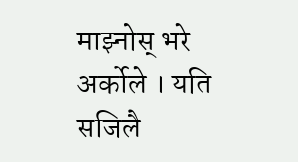माझ्नोस् भरे अर्कोले । यति सजिलै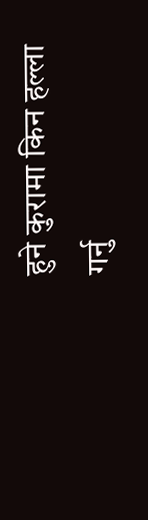हुने कुरामा किन हल्ला गर्नु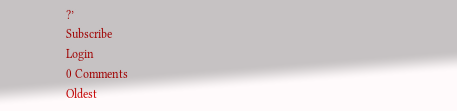?’
Subscribe
Login
0 Comments
Oldest